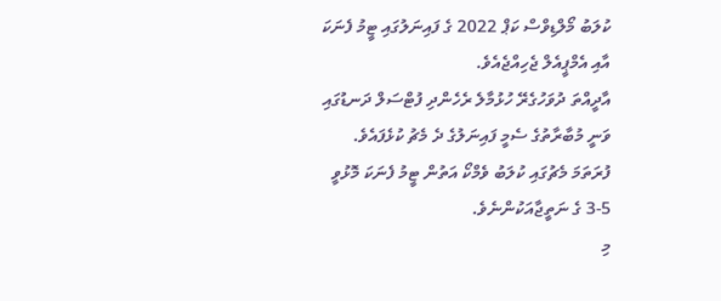ކުލަބު މޯލްޑިވްސް ކަޕް 2022 ގެ ފައިނަލުގައި ޓީމު ފެނަކަ އާއި އެމްޕީއެލް ޖެހިއްޖެއެވެ.
އާދީއްތަ ދުވަހުގެރޭ ހުޅުމާލެ ރެހެންދި ފުޓްސަލް ދަނޑުގައި ވަނީ މުބާރާތުގެ ސެމީ ފައިނަލުގެ ދެ މެޗު ކުޅެފައެވެ. ފުރަތަމަ މެޗުގައި ކުލަބު ވެމްކޯ އަތުން ޓީމު ފެނަކަ މޮޅުވީ 5-3 ގެ ނަތީޖާއަކުންނެވެ.
މި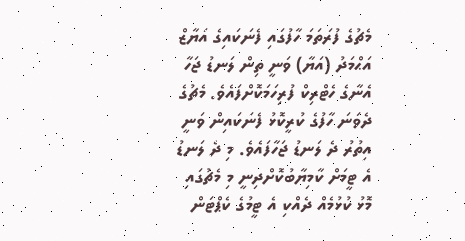މެޗުގެ ފުރަތަމަ ހާފުގައި ފެނަކައިގެ އަޔާޒް އަޙްމަދު (އަޔާ) ވަނީ ތިން ލަނޑު ޖަހާ އެނާގެ ހެޓްރިކް ފުރިހަމަކޮށްފައެވެ. މެޗުގެ ދެވަނަ ހާފުގެ ކުރީކޮޅު ފެނަކައިން ވަނީ އިތުރު ދެ ލަނޑު ޖަހާފައެވެ. މި ދެ ލަނޑު އެ ޓީމަށް ކާމިޔާބުކޮށްދިނީ މި މެޗުގައި މޮޅު ކުޅުމެއް ދެއްކި އެ ޓީމުގެ ކެޕްޓަން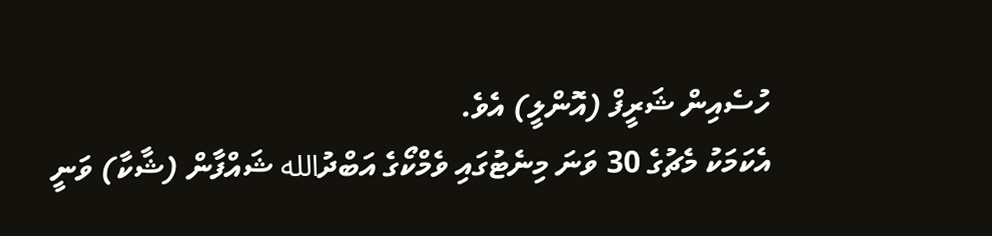ހުސެއިން ޝަރީފް (އޮންލީ) އެވެ.
އެކަމަކު މެޗުގެ 30 ވަނަ މިނެޓުގައި ވެމްކޯގެ އަބްދުالله ޝައްފާން (ޝާކާ) ވަނީ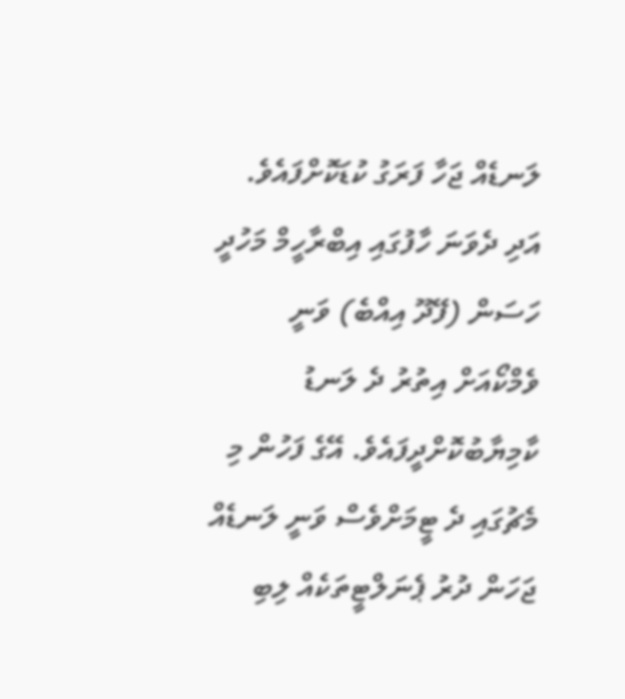ލަނޑެއް ޖަހާ ފަރަގު ކުޑަކޮށްފައެވެ. އަދި ދެވަނަ ހާފުގައި އިބްރާހީމް މަހުދީ ހަސަން (ފޭދޫ އިއްބެ) ވަނީ ވެމްކޯއަށް އިތުރު ދެ ލަނޑު ކާމިޔާބުކޮށްދީފައެވެ. އޭގެ ފަހުން މި މެޗުގައި ދެ ޓީމަށްވެސް ވަނީ ލަނޑެއް ޖަހަން ދުރު ޕެނަލްޓީތަކެއް ލިބި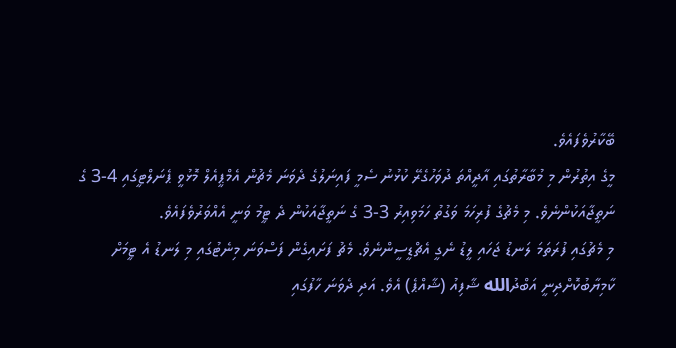ބޭކާރުވެފައެވެ.
މީގެ އިތުރުން މި މުބާރާތުގައި އާދީއްތަ ދުވަހުގެރޭ ކުޅުނު ސެމީ ފައިނަލުގެ ދެވަނަ މެޗުން އެމްޕީއެލް މޮޅުވީ ޕެނަލްޓީގައި 4-3 ގެ ނަތީޖާއަކުންނެވެ. މި މެޗުގެ ފުރިހަމަ ވަގުތު ހަމަވިއިރު 3-3 ގެ ނަތީޖާއަކުން ދެ ޓީމު ވަނީ އެއްވަރުވެފައެވެ.
މި މެޗުގައި ފުރަތަމަ ލަނޑު ޖަހައި ލީޑު ނެގީ އެޗްޑީސީންނެވެ. މެޗު ފަށައިގެން ފަސްވަނަ މިނެޓުގައި މި ލަނޑު އެ ޓީމަށް ކާމިޔާބުކޮށްދިނީ އަބްދުالله ޝާފިއު (ޝާއްޕެ) އެވެ. އަދި ދެވަނަ ހާފުގައި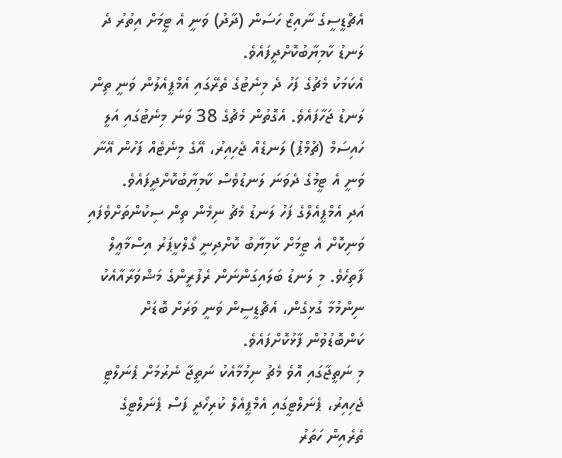އެޗްޑީސީގެ ނާއިޒް ހަސަން (ދާދު) ވަނީ އެ ޓީމަށް އިތުރު ދެ ލަނޑު ކާމިޔާބުކޮށްދީފައެވެ.
އެކަމަކު މެޗުގެ ފަހު ދެ މިނެޓުގެ ތެރޭގައި އެމްޕީއެލުން ވަނީ ތިން ލަނޑު ޖަހާފައެވެ. އެގޮތުން މެޗުގެ 38 ވަނަ މިނެޓުގައި އަލީ ހައިސަމް (ޗުމްޕު) ލަނޑެއް ޖެހިއިރު، އޭގެ މިނެޓެއް ފަހުން އޭނާ ވަނީ އެ ޓީމުގެ ދެވަނަ ލަނޑުވެސް ކާމިޔާބުކޮށްދީފައެވެ.
އަދި އެމްޕީއެލްގެ ފަހު ލަނޑު މެޗު ނިމެން ތިން ސިކުންތަށްވެފައި ވަނިކޮށް އެ ޓީމަށް ކާމިޔާބު ކޮށްދިނީ ގޯލްކީޕަރު އިސްމާޢީލް ފާތިހެވެ. މި ލަނޑު ބަލައިގަންނަން ރެފުރީންގެ މަޝްވަރާއާއެކު ނިންމުމާ ގުޅިގެން، އެޗްޑީސީން ވަނީ ވަރަށް ބޮޑަށް ކަންބޮޑުވުން ފާޅުކޮށްފައެވެ.
މި ނަތީޖާގައި އޮވެ މެޗު ނިމުމާއެކު ނަތީޖާ ނެރުމަށް ޕެނަލްޓީ ޖެހިއިރު، ޕެނަލްޓީގައި އެމްޕީއެލް ކުރިހޯދީ ފަސް ޕެނަލްޓީގެ ތެރެއިން ހަތަރު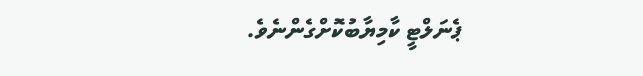ޕެނަލްޓީ ކާމިޔާބުކޮށްގެންނެވެ.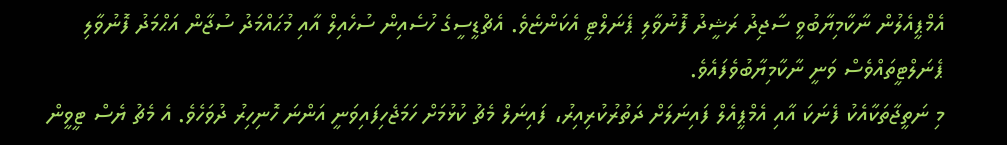އެމްޕީއެލުން ނާކާމިޔާބުވީ ސާޖިދު ރަޝީދު ފޮނުވާލި ޕެނަލްޓީ އެކަންޏެވެ. އެޗްޑީސީގެ ހުސެއިން ސުހެއިލް އާއި މުޙައްމަދު ސުޖާން އަޙްމަދު ފޮނުވާލި ޕެނަލްޓީތައްވެސް ވަނީ ނާކާމިޔާބުވެފައެވެ.
މި ނަތީޖާތަކާއެކު ފެނަކަ އާއި އެމްޕީއެލް ފައިނަލަށް ދަތުރުކުރިއިރު، ފައިނަލް މެޗު ކުޅުމަށް ހަމަޖެހިފައިވަނީ އަންނަ ހޮނިހިރު ދުވަހެވެ. އެ މެޗު ޔެސް ޓީވީން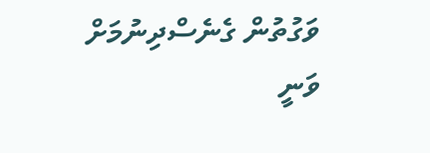ވަގުތުން ގެނެސްދިނުމަށް ވަނީ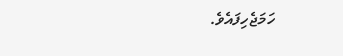ހަމަޖެހިފައެވެ.